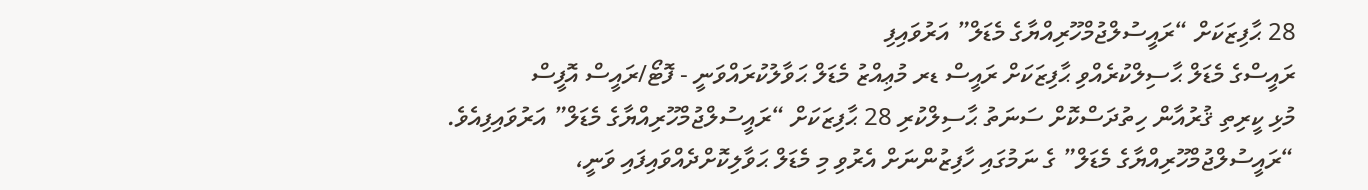28 ޙާފިޒަކަށް “ރައީސުލްޖުމްހޫރިއްޔާގެ މެޑަލް” އަރުވައިފި
ރައީސްގެ މެޑަލް ޙާސިލްކުރެއްވި ޙާފިޒަކަށް ރައީސް ޑރ މުޢިއްޒު މެޑަލް ޙަވާލުކުރައްވަނީ - ފޮޓޯ/ރައީސް އޮފީސް
މުޅި ކީރިތި ޤުރުއާން ހިތުދަސްކޮށް ސަނަތު ޙާސިލްކުރި 28 ޙާފިޒަކަށް “ރައީސުލްޖުމްހޫރިއްޔާގެ މެޑަލް” އަރުވައިފިއެވެ.
“ރައީސުލްޖުމްހޫރިއްޔާގެ މެޑަލް” ގެ ނަމުގައި ހާފިޒުންނަށް އެރުވި މި މެޑަލް ޙަވާލިކޮށްދެއްވައިފައި ވަނީ،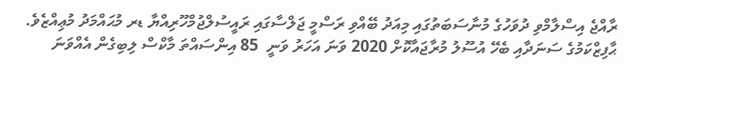ރާއްޖެ އިސްލާމްވި ދުވަހުގެ މުނާސަބަތުގައި މިއަދު ބޭއްވި ރަސްމީ ޖަލްސާގައި ރައީސުލްޖުމްހޫރިއްޔާ ޑރ މުޙައްމަދު މުޢިއްޒެވެ.
ޙާފިޒްކަމުގެ ސަނަދާއި ބެހޭ އުސޫލު މުރާޖައާކޮށް 2020 ވަނަ އަހަރު ވަނީ  85 އިންސައްތަ މާކްސް ލިބިގެން އެއްވަނަ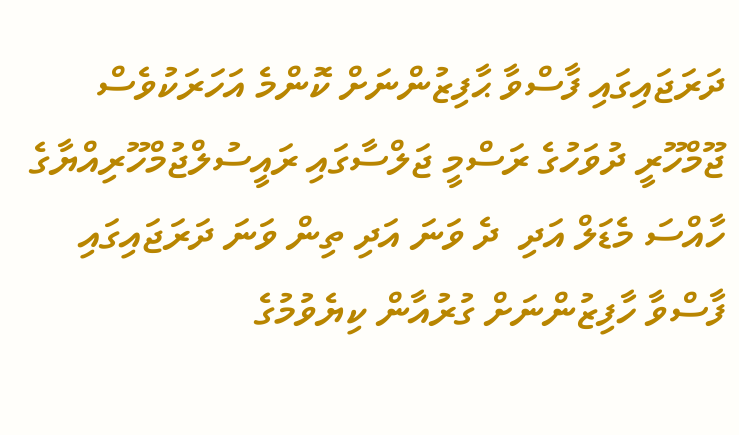ދަރަޖައިގައި ފާސްވާ ޙާފިޒުންނަށް ކޮންމެ އަހަރަކުވެސް ޖޫމްހޫރީ ދުވަހުގެ ރަސްމީ ޖަލްސާގައި ރައީސުލްޖުމްހޫރިއްޔާގެ ހާއްސަ މެޑަލް އަދި  ދެ ވަނަ އަދި ތިން ވަނަ ދަރަޖައިގައި ފާސްވާ ހާފިޒުންނަށް ގުރުއާން ކިޔެވުމުގެ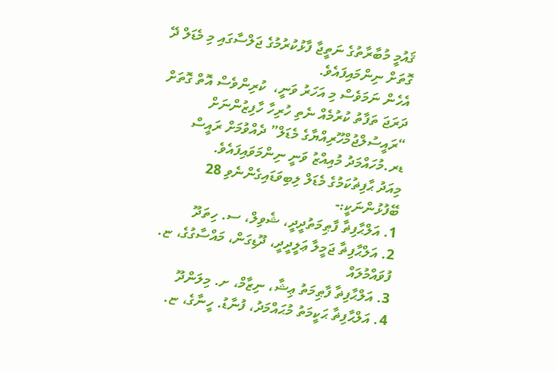ޤައުމީ މުބާރާތުގެ ނަތީޖާ ފާޅުކުރުމުގެ ޖަލްސާގައި މި މެޑަލް ދޭ ގޮތަށް ނިންމައިފައެވެ.
އެހެން ނަމަވެސް މި އަހަރު ވަނީ،  ކުރިންވެސް އޮތް ގޮތަށް ދަރަޖަ ތަފާތު ކުރުމެއް ނެތި ހުރިހާ ހާފިޒުންނަށް “ރައީސުލްޖުމްހޫރިއްޔާގެ މެޑަލް” ދެއްވުމަށް ރައީސް ޑރ.މުހައްމަދު މުއިއްޒު ވަނީ ނިންމަވައިފައެވެ.
މިއަދު ޙާފިޡުކަމުގެ މެޑަލް ލިބިވަޑައިގެންނެވި 28 ބޭފުޅުންނަކީ:-
1. އަލްޙާފިޡާ ފާޠިމަތުދީދީ، ޝެވިލް، ސ. ހިތަދޫ
2. އަލްޙާފިޡާ ޖަމީލާ ޢަލީދީދީ، ދޫޑިގަން، މައްސާގުގެ، ޏ. ފުވައްމުލައް
3. އަލްޙާފިޡާ ފާޠިމަތު ޢިޝާ، ނިޒާމް، ށ. މިލަންދޫ
4. އަލްޙާފިޡާ ޙަކީމަތު މުޙައްމަދު، ފުނާޑު. ހީނާގެ، ޏ.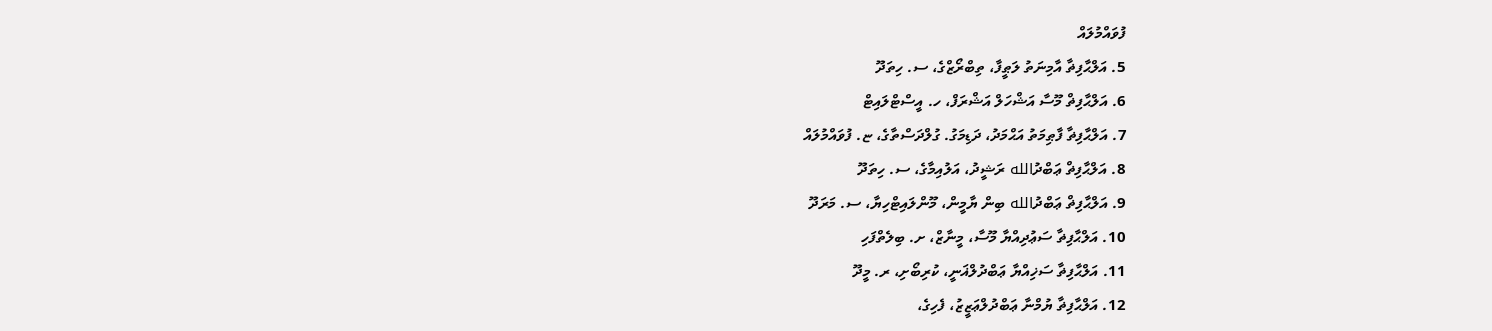ފުވައްމުލައް
5. އަލްޙާފިޡާ އާމިނަތު ލަޠީފާ، ތިބްރޯޒްގެ، ސ. ހިތަދޫ
6. އަލްޙާފިޡް މޫސާ އަޝްހަލް އަޝްރަފް، ހ. އީސްޓްލައިޓް
7. އަލްޙާފިޡާ ފާޠިމަތު އަޙްމަދު، ދަޑިމަގު. ގުލްދަސްތާގެ، ޏ. ފުވައްމުލައް
8. އަލްޙާފިޡް ޢަބްދުالله ރަޝީދު، އަލުއިމާގެ، ސ. ހިތަދޫ
9. އަލްޙާފިޡް ޢަބްދުالله ބިން ޔާމީން، މޫންލައިޓްހިޔާ، ސ. މަރަދޫ
10. އަލްޙާފިޡާ ސަޢުދިއްޔާ މޫސާ، މީނާޒް، ށ. ބިލެތްފަހި
11. އަލްޙާފިޡާ ސަޚިއްޔާ ޢަބްދުލްޣަނީ، ކުރިބޯށި، ރ. މީދޫ
12. އަލްޙާފިޡާ ޔުމްނާ ޢަބްދުލްޢަޒީޒު، ފެހިގެ،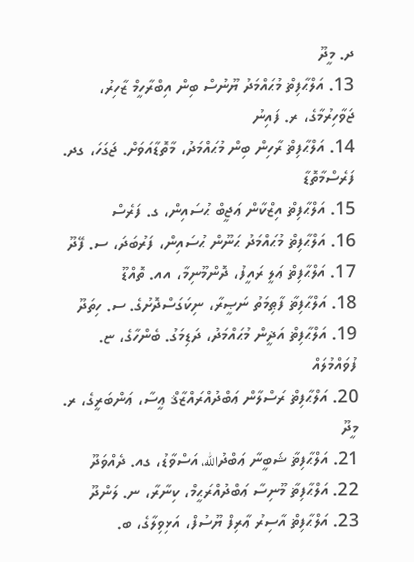ދ. މީދޫ
13. އަލްޙާފިޡް މުޙައްމަދު ޔޫނުސް ބިން އިބްރާހީމް ޒާހިރު، ޖަވާހިރުމާގެ، ރ. ފައިނު
14. އަލްޙާފިޡް ރާހިން ބިން މުޙައްމަދު، މާތޮޑާއަވަށް. ޖަގަހަ، ގދ. ފަރެސްމާތޮޑާ
15. އަލްޙާފިޡް އިޒްކާން ޢަޖީބް ޙުސައިން، ގ. ފަރެސް
16. އަލްޙާފިޡް މުޙައްމަދު ޙަނޫން ޙުސައިން، ފަރުބަދަ، ސ. ފޭދޫ
17. އަލްޙާފިޡް ޢަލީ ރައީފު، ދޮންމޫނިމާ، އއ. ތޮއްޑޫ
18. އަލްޙާފިޡާ ފާޠިމަތު ނަޞީރާ، ނިކަގަސްދޮށުގެ. ސ. ހިތަދޫ
19. އަލްޙާފިޡް އަޛީން މުޙައްމަދު، ދަޑިމަގު. ބެންހާގެ، ޏ. ފުވައްމުލައް
20. އަލްޙާފިޡް ރަސްލާން ޢަބްދުއްރައްޒާޤް ޢީސާ، ޢަންބަރީގެ، ރ. މީދޫ
21. އަލްޙާފިޡާ ޝަބީނާ ޢަބްދުالله، އަސްވާޑު، ގއ. ދެއްވަދޫ
22. އަލްޙާފިޡާ މޫނިސާ ޢަބްދުއްރަޙީމް، ކިނާރާ، ނ. ލަންދޫ
23. އަލްޙާފިޡް އާސިރު ޢާރިފް ޔޫސުފް، އަޅިވިލާގެ، ބ.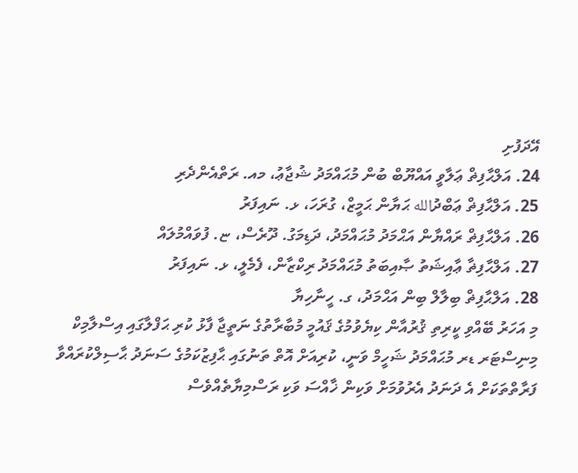އޭދަފުށި
24. އަލްޙާފިޡް ޢަލާވީ އައްޔޫބް ބުން މުޙައްމަދު ޝުޖާޢު، މއ. ރަތްއެންދެރި
25. އަލްޙާފިޡް ޢަބްދުالله ޙަޔާން ޙަމީޒް، ގުރަހަ، ޅ. ނައިފަރު
26. އަލްޙާފިޡް ރައްޔާން އަޙްމަދު މުޙައްމަދު، ދަޑިމަގު. ދޫރެސް، ޏ. ފުވައްމުލައް
27. އަލްޙާފިޡާ ޢާއިޝަތު ޞާއިބަތު މުޙައްމަދު ރިކްޒާން، ފެމެލީ، ޅ. ނައިފަރު
28. އަލްޙާފިޡް ބިލާލް ބިން އަޙްމަދު، ގ. ހީނާހިޔާ
މި އަހަރު ބޭއްވި ކީރިތި ޤުރުއާން ކިޔެވުމުގެ ޤައުމީ މުބާރާތުގެ ނަތީޖާ ފާޅު ކުރި ޙަފްލާގައި އިސްލާމިކް މިނިސްޓަރ ޑރ މުޙައްމަދު ޝަހީމް ވަނީ، ކުރިއަށް އޮތް ތަނުގައި ޙާފިޒުކަމުގެ ސަނަދު ޙާސިލްކުރައްވާ ފަރާތްތަކަށް އެ ދަނަދު އެރުވުމަށް ވަކިން ޚާއްސަ ވަކި ރަސްމިޔާތެއްވެސް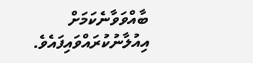ބާއްވަވާނެކަމަށް އިއުލާނުކުރައްވައިފައެވެ.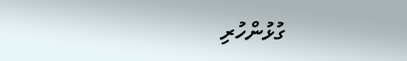ގުޅުންހުރި